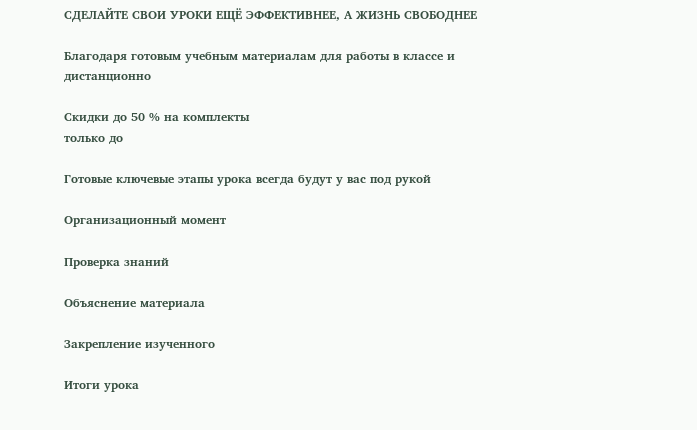СДЕЛАЙТЕ СВОИ УРОКИ ЕЩЁ ЭФФЕКТИВНЕЕ, А ЖИЗНЬ СВОБОДНЕЕ

Благодаря готовым учебным материалам для работы в классе и дистанционно

Скидки до 50 % на комплекты
только до

Готовые ключевые этапы урока всегда будут у вас под рукой

Организационный момент

Проверка знаний

Объяснение материала

Закрепление изученного

Итоги урока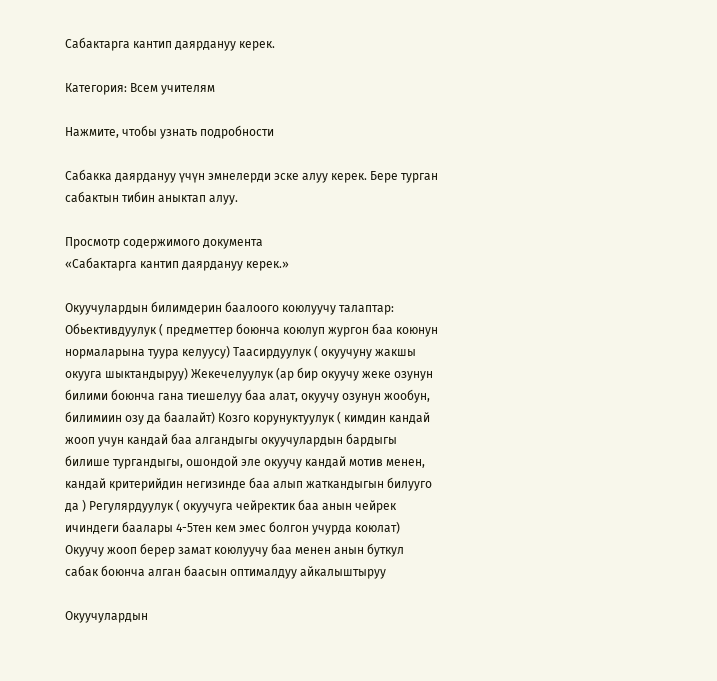Сабактарга кантип даярдануу керек.

Категория: Всем учителям

Нажмите, чтобы узнать подробности

Сабакка даярдануу үчүн эмнелерди эске алуу керек. Бере турган сабактын тибин аныктап алуу.

Просмотр содержимого документа
«Сабактарга кантип даярдануу керек.»

Окуучулардын билимдерин баалоого коюлуучу талаптар: Обьективдуулук ( предметтер боюнча коюлуп жургон баа коюнун нормаларына туура келуусу) Таасирдуулук ( окуучуну жакшы окууга шыктандыруу) Жекечелуулук (ар бир окуучу жеке озунун билими боюнча гана тиешелуу баа алат, окуучу озунун жообун, билимиин озу да баалайт) Козго корунуктуулук ( кимдин кандай жооп учун кандай баа алгандыгы окуучулардын бардыгы билише тургандыгы, ошондой эле окуучу кандай мотив менен, кандай критерийдин негизинде баа алып жаткандыгын билууго да ) Регулярдуулук ( окуучуга чейректик баа анын чейрек ичиндеги баалары 4-5тен кем эмес болгон учурда коюлат) Окуучу жооп берер замат коюлуучу баа менен анын буткул сабак боюнча алган баасын оптималдуу айкалыштыруу

Окуучулардын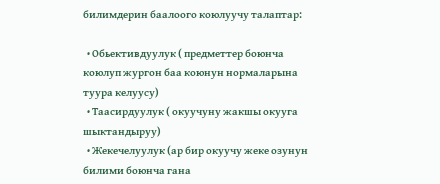билимдерин баалоого коюлуучу талаптар:

  • Обьективдуулук ( предметтер боюнча коюлуп жургон баа коюнун нормаларына туура келуусу)
  • Таасирдуулук ( окуучуну жакшы окууга шыктандыруу)
  • Жекечелуулук (ар бир окуучу жеке озунун билими боюнча гана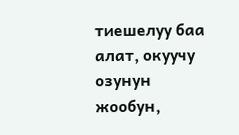тиешелуу баа алат, окуучу озунун жообун,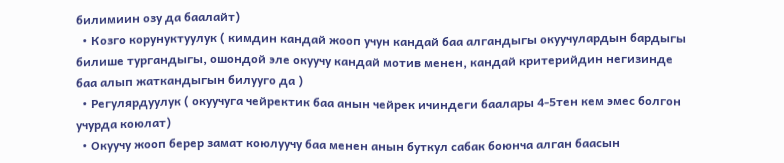билимиин озу да баалайт)
  • Козго корунуктуулук ( кимдин кандай жооп учун кандай баа алгандыгы окуучулардын бардыгы билише тургандыгы, ошондой эле окуучу кандай мотив менен, кандай критерийдин негизинде баа алып жаткандыгын билууго да )
  • Регулярдуулук ( окуучуга чейректик баа анын чейрек ичиндеги баалары 4-5тен кем эмес болгон учурда коюлат)
  • Окуучу жооп берер замат коюлуучу баа менен анын буткул сабак боюнча алган баасын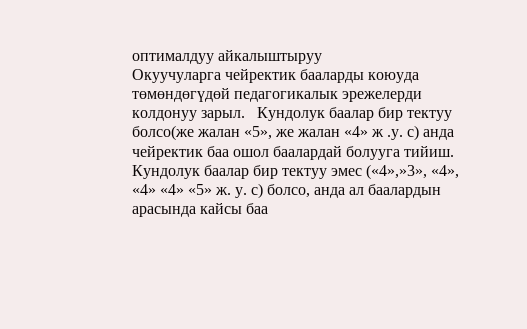оптималдуу айкалыштыруу
Окуучуларга чейректик бааларды коюуда төмөндөгүдөй педагогикалык эрежелерди колдонуу зарыл.   Кундолук баалар бир тектуу болсо(же жалан «5», же жалан «4» ж .у. с) анда чейректик баа ошол баалардай болууга тийиш. Кундолук баалар бир тектуу эмес («4»,»3», «4», «4» «4» «5» ж. у. с) болсо, анда ал баалардын арасында кайсы баа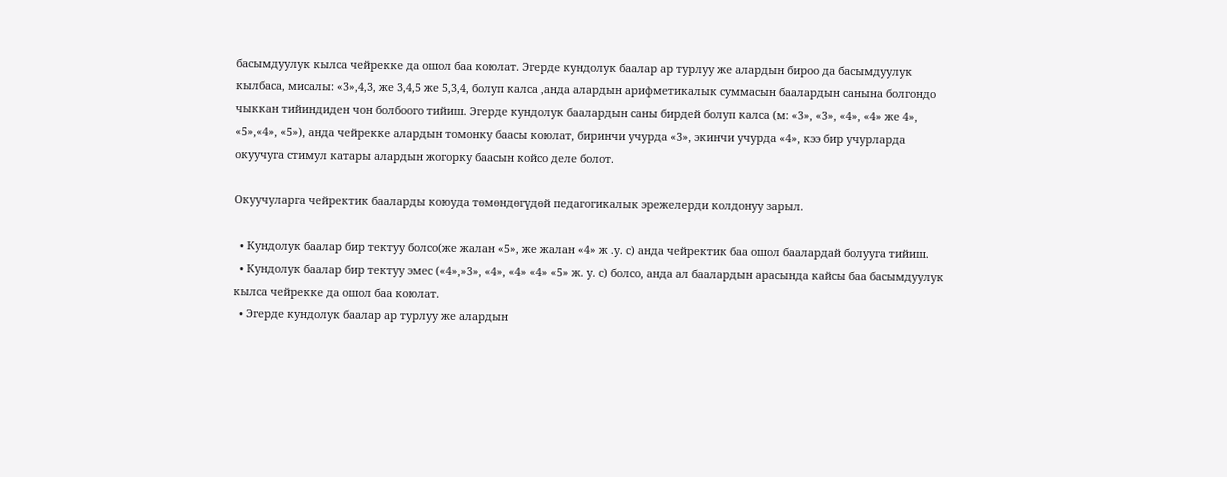басымдуулук кылса чейрекке да ошол баа коюлат. Эгерде кундолук баалар ар турлуу же алардын бироо да басымдуулук кылбаса, мисалы: «3»,4,3, же 3,4,5 же 5,3,4, болуп калса ,анда алардын арифметикалык суммасын баалардын санына болгондо чыккан тийиндиден чон болбоого тийиш. Эгерде кундолук баалардын саны бирдей болуп калса (м: «3», «3», «4», «4» же 4», «5»,«4», «5»), анда чейрекке алардын томонку баасы коюлат, биринчи учурда «3», экинчи учурда «4», кээ бир учурларда окуучуга стимул катары алардын жогорку баасын койсо деле болот.

Окуучуларга чейректик бааларды коюуда төмөндөгүдөй педагогикалык эрежелерди колдонуу зарыл.

  • Кундолук баалар бир тектуу болсо(же жалан «5», же жалан «4» ж .у. с) анда чейректик баа ошол баалардай болууга тийиш.
  • Кундолук баалар бир тектуу эмес («4»,»3», «4», «4» «4» «5» ж. у. с) болсо, анда ал баалардын арасында кайсы баа басымдуулук кылса чейрекке да ошол баа коюлат.
  • Эгерде кундолук баалар ар турлуу же алардын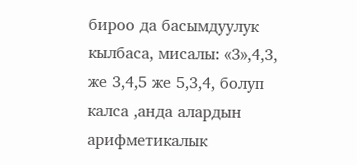бироо да басымдуулук кылбаса, мисалы: «3»,4,3, же 3,4,5 же 5,3,4, болуп калса ,анда алардын арифметикалык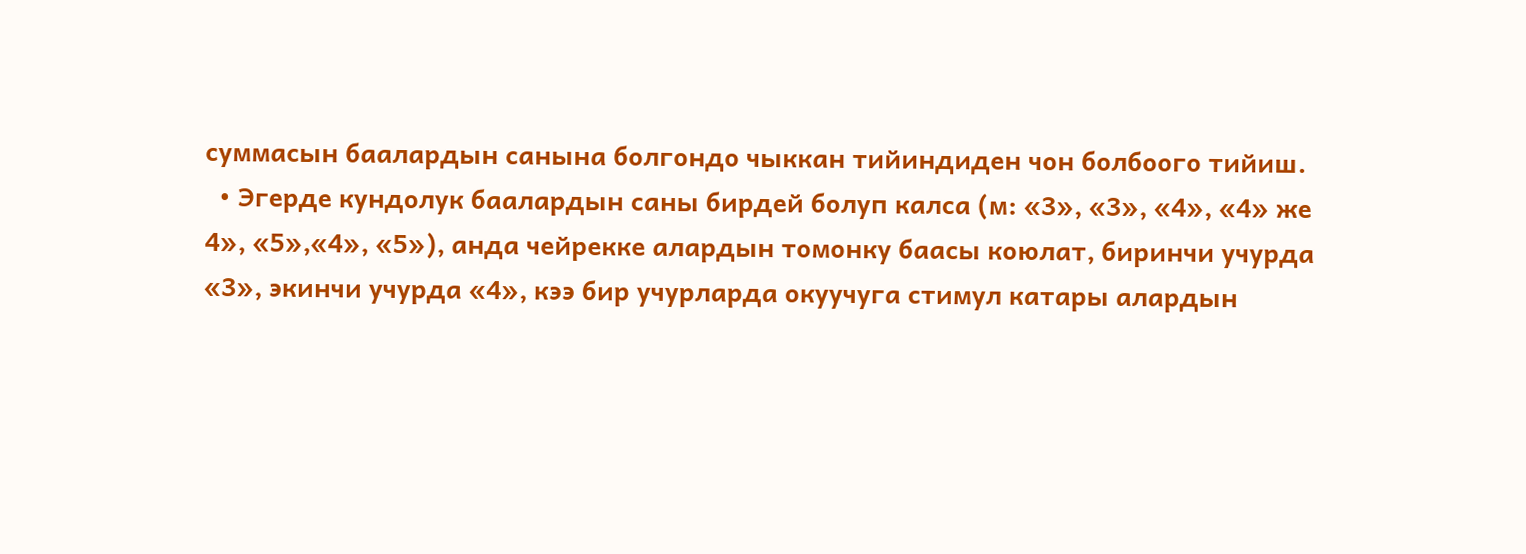суммасын баалардын санына болгондо чыккан тийиндиден чон болбоого тийиш.
  • Эгерде кундолук баалардын саны бирдей болуп калса (м: «3», «3», «4», «4» же 4», «5»,«4», «5»), анда чейрекке алардын томонку баасы коюлат, биринчи учурда «3», экинчи учурда «4», кээ бир учурларда окуучуга стимул катары алардын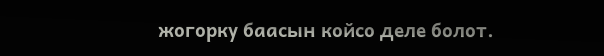жогорку баасын койсо деле болот.